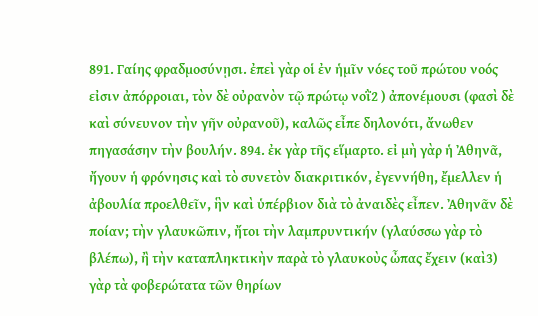891. Γαίης φραδμοσύνῃσι. ἐπεὶ γὰρ οἱ ἐν ἡμῖν νόες τοῦ πρώτου νοός εἰσιν ἀπόρροιαι, τὸν δὲ οὐρανὸν τῷ πρώτῳ νοῒ2 ) ἀπονέμουσι (φασὶ δὲ καὶ σύνευνον τὴν γῆν οὐρανοῦ), καλῶς εἶπε δηλονότι, ἄνωθεν πηγασάσην τὴν βουλήν. 894. ἐκ γὰρ τῆς εἵμαρτο. εἰ μὴ γὰρ ἡ Ἀθηνᾶ, ἤγουν ἡ φρόνησις καὶ τὸ συνετὸν διακριτικόν, ἐγεννήθη, ἔμελλεν ἡ ἀβουλία προελθεῖν, ἣν καὶ ὑπέρβιον διὰ τὸ ἀναιδὲς εἶπεν. Ἀθηνᾶν δὲ ποίαν; τὴν γλαυκῶπιν, ἤτοι τὴν λαμπρυντικήν (γλαύσσω γὰρ τὸ βλέπω), ἢ τὴν καταπληκτικὴν παρὰ τὸ γλαυκοὺς ὦπας ἔχειν (καὶ3) γὰρ τὰ φοβερώτατα τῶν θηρίων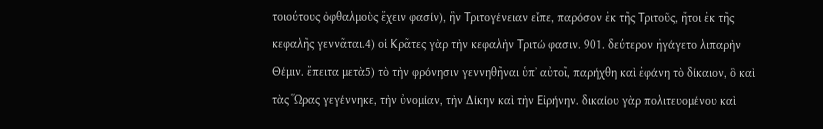τοιούτους ὀφθαλμοὺς ἔχειν φασίν), ἣν Τριτογένειαν εἶπε, παρόσον ἐκ τῆς Τριτοῦς, ἤτοι ἐκ τῆς κεφαλῆς γεννᾶται.4) οἱ Κρᾶτες γὰρ τὴν κεφαλὴν Τριτώ φασιν. 901. δεύτερον ἠγάγετο λιπαρὴν Θέμιν. ἔπειτα μετὰ5) τὸ τὴν φρόνησιν γεννηθῆναι ὑπʼ αὐτοῖ, παρήχθη καὶ ἐφάνη τὸ δίκαιον, ὃ καὶ τὰς Ὥρας γεγέννηκε, τὴν ὐνομίαν, τὴν Δίκην καὶ τὴν Εἰρήνην. δικαίου γὰρ πολιτευομένου καὶ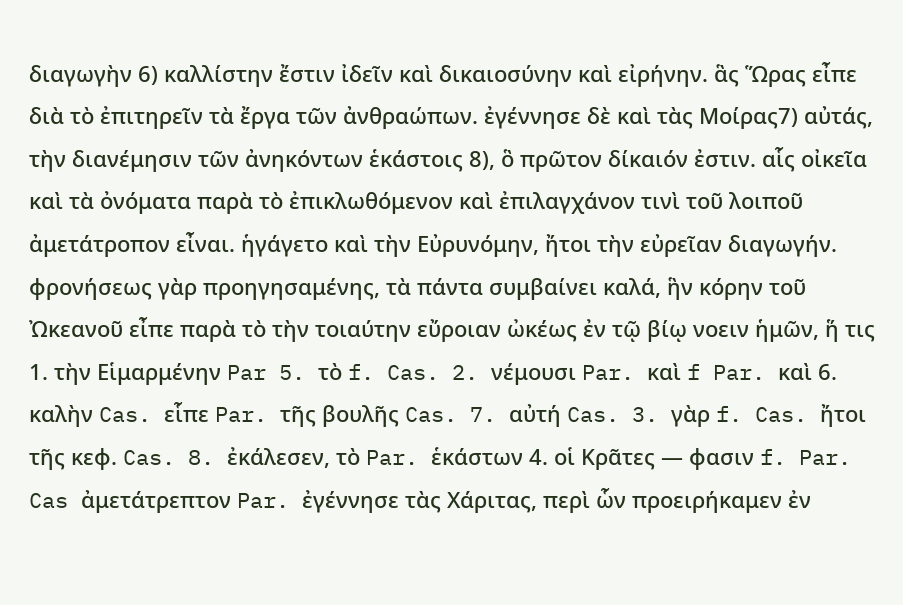διαγωγὴν 6) καλλίστην ἔστιν ἰδεῖν καὶ δικαιοσύνην καὶ εἰρήνην. ἃς Ὥρας εἶπε διὰ τὸ ἐπιτηρεῖν τὰ ἔργα τῶν ἀνθραώπων. ἐγέννησε δὲ καὶ τὰς Μοίρας7) αὐτάς, τὴν διανέμησιν τῶν ἀνηκόντων ἑκάστοις 8), ὃ πρῶτον δίκαιόν ἐστιν. αἷς οἰκεῖα καὶ τὰ ὀνόματα παρὰ τὸ ἐπικλωθόμενον καὶ ἐπιλαγχάνον τινὶ τοῦ λοιποῦ ἀμετάτροπον εἶναι. ἡγάγετο καὶ τὴν Εὐρυνόμην, ἤτοι τὴν εὐρεῖαν διαγωγήν. φρονήσεως γὰρ προηγησαμένης, τὰ πάντα συμβαίνει καλά, ἣν κόρην τοῦ Ὠκεανοῦ εἶπε παρὰ τὸ τὴν τοιαύτην εὔροιαν ὠκέως ἐν τῷ βίῳ νοειν ἡμῶν, ἥ τις 1. τὴν Εἱμαρμένην Par 5. τὸ f. Cas. 2. νέμουσι Par. καὶ f Par. καὶ 6. καλὴν Cas. εἷπε Par. τῆς βουλῆς Cas. 7. αὐτή Cas. 3. γὰρ f. Cas. ἤτοι τῆς κεφ. Cas. 8. ἐκάλεσεν, τὸ Par. ἑκάστων 4. οἱ Κρᾶτες — φασιν f. Par. Cas ἀμετάτρεπτον Par. ἐγέννησε τὰς Χάριτας, περὶ ὧν προειρήκαμεν ἐν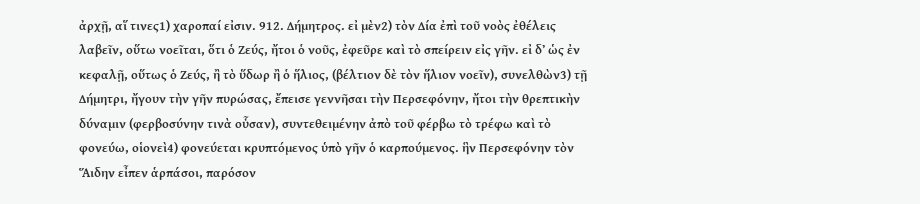ἀρχῇ, αἵ τινες1) χαροπαί εἰσιν. 912. Δήμητρος. εἰ μὲν2) τὸν Δία ἐπὶ τοῦ νοὸς ἐθέλεις λαβεῖν, οὕτω νοεῖται, ὅτι ὁ Ζεύς, ἤτοι ὁ νοῦς, ἐφεῦρε καὶ τὸ σπείρειν εἰς γῆν. εἰ δʼ ὡς ἐν κεφαλῇ, οὕτως ὁ Ζεύς, ἢ τὸ ὕδωρ ἢ ὁ ἥλιος, (βέλτιον δὲ τὸν ἥλιον νοεῖν), συνελθὼν3) τῇ Δήμητρι, ἤγουν τὴν γῆν πυρώσας, ἔπεισε γεννῆσαι τὴν Περσεφόνην, ἤτοι τὴν θρεπτικὴν δύναμιν (φερβοσύνην τινὰ οὗσαν), συντεθειμένην ἀπὸ τοῦ φέρβω τὸ τρέφω καὶ τὸ φονεύω, οἱονεὶ4) φονεύεται κρυπτόμενος ὑπὸ γῆν ὁ καρπούμενος. ἣν Περσεφόνην τὸν Ἅιδην εἶπεν ἁρπάσοι, παρόσον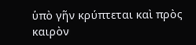ὑπὸ γῆν κρύπτεται καὶ πρὸς καιρὸν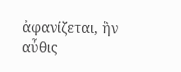ἀφανίζεται, ἣν αὖθις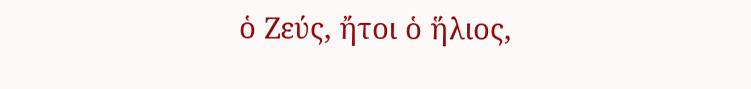ὁ Ζεύς, ἤτοι ὁ ἥλιος,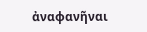ἀναφανῆναι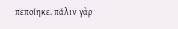πεποίηκε. πάλιν γὰρ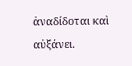ἀναδίδοται καὶ αὐξάνει.